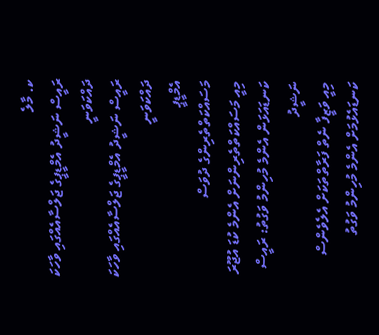ކ. މާލެ
ރައީސް ނަޝީދު އެމްޑީޕީގެ ޖަލްސާއެއްގައި ވާހަކަ ދައްކަވަނީ
ރައީސް ނަޝީދު އެމްޑީޕީގެ ޖަލްސާއެއްގައި ވާހަކަ ދައްކަވަނީ
އެމްޑީޕީ
މަސައްކަތްތެރިންގެ ދުވަސް
މިއީ މަސައްކަތްތެރިންނަށް އެންމެ ކުޑަ އުޖޫރަ ކަނޑައަޅަން އެންމެ މުހިންމު ވަގުތު: ރައީސް ނަޝީދު
މިއީ ވަޒީފާ ނެތް ފަރާތްތަކަށް އެލެވެންސް ކަނޑައެޅުމަށް އެންމެ މުހިންމު ވަގުތު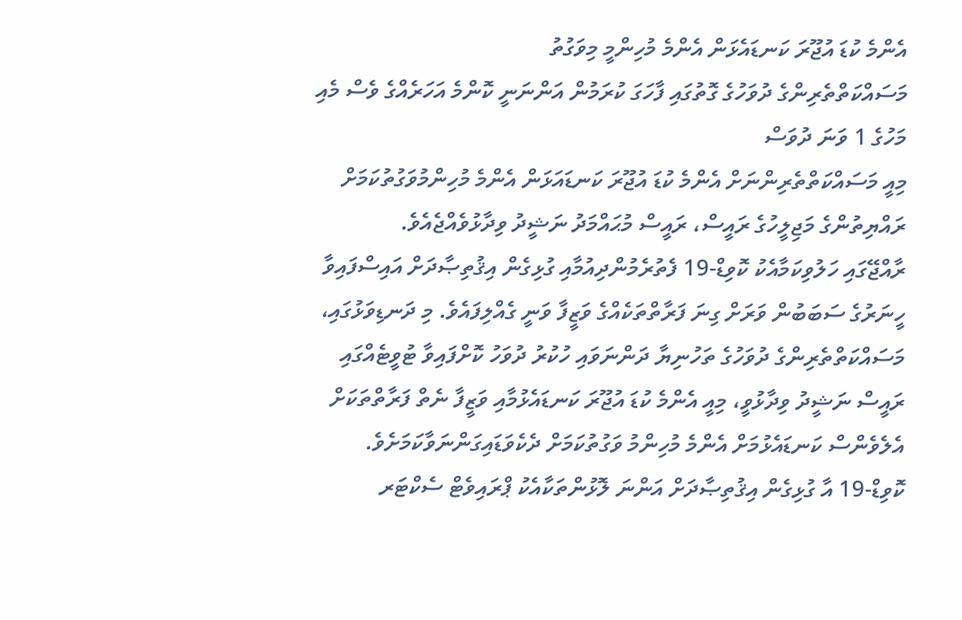އެންމެ ކުޑަ އުޖޫރަ ކަނޑައެޅަން އެންމެ މުހިންމީ މިވަގުތު
މަސައްކަތްތެރިންގެ ދުވަހުގެ ގޮތުގައި ފާހަގަ ކުރަމުން އަންނަނީ ކޮންމެ އަހަރެއްގެ ވެސް މެއި މަހުގެ 1 ވަނަ ދުވަސް
މިއީ މަސައްކަތްތެރިންނަށް އެންމެ ކުޑަ އުޖޫރަ ކަނޑައަޅަން އެންމެ މުހިންމުވަގުތުކަމަށް ރައްޔިތުންގެ މަޖިލީހުގެ ރައީސް، ރައީސް މުޙައްމަދު ނަޝީދު ވިދާޅުވެއްޖެއެވެ.
ރާއްޖޭގައި ހަލުވިކަމާއެކު ކޮވިޑް-19 ފެތުރެމުންދިއުމާއި ގުޅިގެން އިޤުތިޞާދަށް އައިސްފައިވާ ހީނަރުގެ ސަބަބުން ވަރަށް ގިނަ ފަރާތްތަކެއްގެ ވަޒީފާ ވަނީ ގެއްލިފައެވެ. މި ދަނޑިވަޅުގައި، މަސައްކަތްތެރިންގެ ދުވަހުގެ ތަހުނިޔާ ދަންނަވައި ހުކުރު ދުވަހު ކޮށްފައިވާ ޓުވީޓެއްގައި ރައީސް ނަޝީދު ވިދާޅުވީ، މިއީ އެންމެ ކުޑަ އުޖޫރަ ކަނޑައެޅުމާއި ވަޒީފާ ނެތް ފަރާތްތަކަށް އެލެވެންސް ކަނޑައެޅުމަށް އެންމެ މުހިންމު ވަގުތުކަމަށް ދެކެވަޑައިގަންނަވާކަމަށެވެ.
ކޮވިޑް-19 އާ ގުޅިގެން އިޤުތިޞާދަށް އަންނަ ލޮޅުންތަކާއެކު ޕްރައިވެޓް ސެކްޓަރ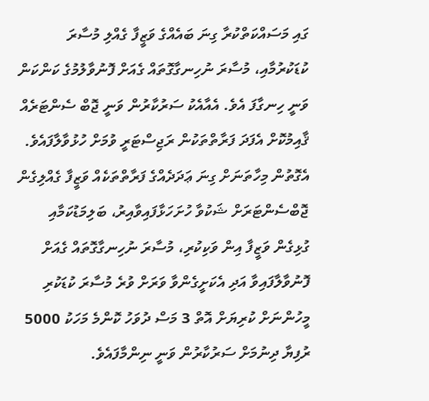ގައި މަސައްކަތްކުރާ ގިނަ ބައެއްގެ ވަޒީފާ ގެއްލި މުސާރަ ކުޑަކުރުމާއި، މުސާރަ ނުހިނގާގޮތައް ގެއަށް ފޮނުވާލުމުގެ ކަންކަން ވަނީ ހިނގާފަ އެވެ. އެއާއެކު ސަރުކާރުން ވަނީ ޖޮބް ސެންޓަރެއް ޤާއިމުކޮށް އެފަދަ ފަރާތްތަކުން ރަޖިސްޓަރީ ވުމަށް ހުޅުވާލާފައެވެ. އެގޮތުން މިހާތަނަށް ގިނަ ޢަދަދެއްގެ ފަރާތްތަކެއް ވަޒީފާ ގެއްލިގެން ޖޮބްސެންޓަރަށް ޝަކުވާ ހުށަހަޅާފައިވާއިރު، ބަލިމަޑުކަމާއި ގުޅިގެން ވަޒީފާ އިން ވަކިކުރި، މުސާރަ ނުހިނގާގޮތައް ގެއަށް ފޮނުވާލާފައިވާ އަދި އެކަށީގެންވާ ވަރަށް ވުރެ މުސާރަ ކުޑަކުރި މީހުންނަށް ކުރިޔަށް އޮތް 3 މަސް ދުވަހު ކޮންމެ މަހަކު 5000 ރުފިޔާ ދިނުމަށް ސަރުކާރުން ވަނީ ނިންމާފައެވެ.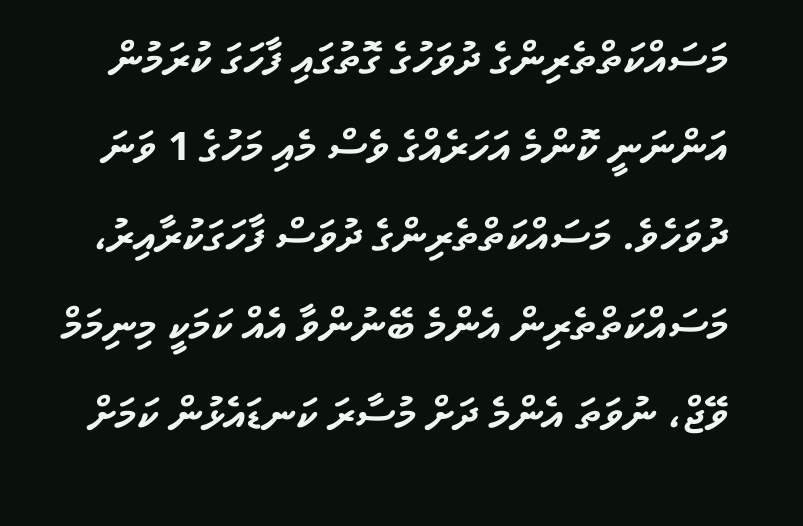މަސައްކަތްތެރިންގެ ދުވަހުގެ ގޮތުގައި ފާހަގަ ކުރަމުން އަންނަނީ ކޮންމެ އަހަރެއްގެ ވެސް މެއި މަހުގެ 1 ވަނަ ދުވަހެވެ. މަސައްކަތްތެރިންގެ ދުވަސް ފާހަގަކުރާއިރު، މަސައްކަތްތެރިން އެންމެ ބޭނުންވާ އެއް ކަމަކީ މިނިމަމް ވޭޖް، ނުވަތަ އެންމެ ދަށް މުސާރަ ކަނޑައެޅުން ކަމަށް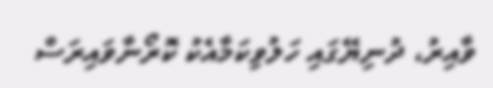ވާއިރު، ދުނިޔޭގައި ހަލުވިކަމާއެކު ކޮރޯނާވައިރަސް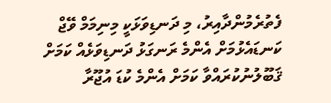ފެތުރެމުންދާއިރު، މި ދަނޑިވަޅަކީ މިނިމަމް ވޭޖް ކަނޑައެޅުމަށް އެންމެ ރަނގަޅު ދަނޑިވަޅެއް ކަމަށް ޤަބޫލުނުކުރައްވާ ކަމަށް އެންމެ ކުޑަ އުޖޫރާ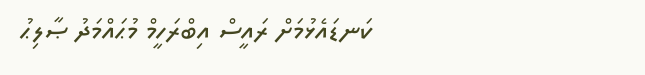ކަނޑައެޅުމަށް ރައީސް އިބްރަހީމް މުޙައްމަދު ޞާލިޙު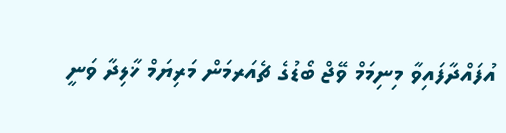އުފައްދާފައިވާ މިނިމަމް ވޭޖް ބޯޑުގެ ޗެއަރމަން މަރިޔަމް ޚާލިދާ ވަނީ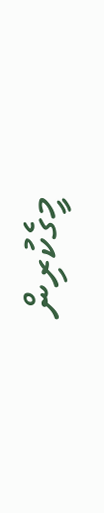މީގެކުރިން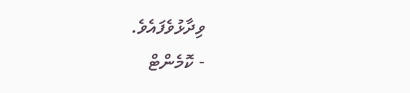ވިދާޅުވެފައެވެ.
- ކޮމެންޓް